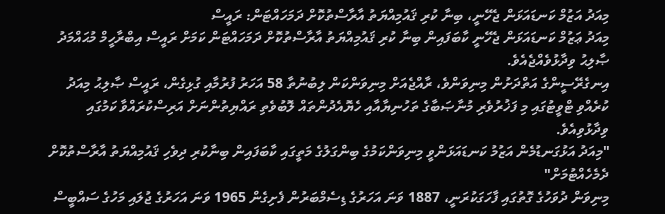މިއަދު އަޒުމް ކަނޑައަޅަން ޖެހޭނީ، ބިނާ ކުރި ޤައުމިއްޔަތު އާރާސްތުކޮށް ދަމަހައްޓަން: ރައީސް
މިއަދު ޢަޒުމް ކަނޑައަޅަން ޖެހޭނީ ކާބަފައިން ބިނާ ކުރި ޤައުމިއްޔަތު އާރާސްތުކޮށް ދަމަހައްޓަން ކަމަށް ރައީސް އިބްރާހީމް މުޙައްމަދު ޞާލިޙު ވިދާޅުވެއްޖެއެވެ.
އިނގެރޭސީންގެ އަތްދަށުން މިނިވަންވެ، ރާއްޖެއަށް މިނިވަންކަން ލިބުނުތާ 58 އަހަރު ފުރުމާއި ގުޅިގެން، ރައީސް ޞާލިޙު މިއަދު ކުރެއްވި ޓްވީޓުގައި މި ފަޚުރުވެރި މުނާޞަބާގެ ތަހުނިޔާއާއި ހެޔޮއެދުންތައް ލޮބުވެތި ރައްޔިތުންނަށް އަރިސްކުރައްވާ ކަމުގައި ވިދާޅުވިއެވެ.
"މިއަދު އަޅުގަނޑުމެން އަޒުމު ކަނޑައަޅަންވީ މިނިވަންކަމުގެ ބިންގަލުގެ މަތީގައި ކާބަފައިން ބިނާކުރި ދިވެހި ޤައުމިއްޔަތު އާރާސްތުކޮށް ދެމެހެއްޓުމަށް"
މިނިވަން ދުވަހުގެ ގޮތުގައި ފާހަގަކުރަނީ، 1887 ވަނަ އަހަރުގެ ޑިސެމްބަރުން ފެށިގެން 1965 ވަނަ އަހަރުގެ ޖުލައި މަހުގެ ސައްބީސް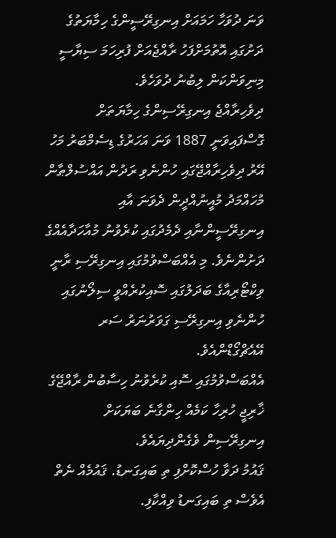ވަނަ ދުވަހާ ހަމައަށް އިނގިރޭސީންގެ ހިމާޔަތުގެ ދަށުގައި އޮތުމަށްފަހު ރާއްޖެއަށް ފުރިހަމަ ސިޔާސީ މިނިވަންކަން ލިބުނު ދުވަހެވެ.
ދިވެހިރާއްޖެ އިނގިރޭސިންގެ ހިމާޔަތަށް ގޮސްފައިވަނީ 1887 ވަނަ އަހަރުގެ ޑިސެމްބަރު މަހު އޭރު ދިވެހިރާއްޖޭގައި ހުންނެވި ރަދުން އައްސުލްޠާން މުހައްމަދު މުއީނުއްދީން ދެވަނަ އާއި އިނގިރޭސީންނާއި ދެމެދުގައި ކުރެވުނު މުއާހަދާއެއްގެ ދަށުންނެވެ. މި އެއްބަސްވުމުގައި އިނގިރޭސި ރާނީ ވިކްޓޯރިއާގެ ބަދަލުގައި ސޮއިކުރެއްވީ ސިލޯނުގައި ހުންނެވި އިނގިރޭސި ގަވަރުނަރު ސަރ އޭއެޗްގޯޑްންއެވެ.
އެއްބަސްވުމުގައި ސޮއި ކުރެވުނު ހިސާބުން ރާއްޖޭގެ ޚާރިޖީ ހުރިހާ ކަމެއް ހިންގާނެ ބަޔަކަށް އިނގިރޭސިން ވެގެންދިޔައެވެ.
ޤައުމު ދަވާ ހުސްކޮށްފި ތި ބައިގަނޑު. ޤައުމެއް ނެތް އެވެސް ތި ބައިގަނޑު ވިއްކާފި.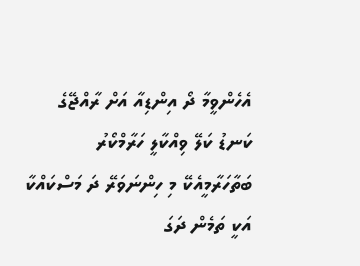އެހެންވީމާ ދޯ އިންޑިއާ އަށް ރާއްޖޭގެ ކަނޑު ކަލޭ ވިއްކާލީ ހަރާމްކޯރު ބަތާހަރާމީއެކޭ މި ހިންނަވަރޭ ދަ މަސްކައްކާ އަކީ ތަމެން ދަގަ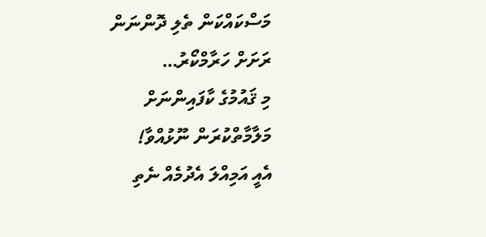މަސްކައްކަން ތެލި ދޮންނަން ރަށަށް ހަރާމްކޯރު…
މި ޤައުމުގެ ކާފައިންނަށް މަލާމާތްކުރަން ނޫޅުއްވާ!
އެއީ އަމިއްލަ އެދުމެއް ނެތި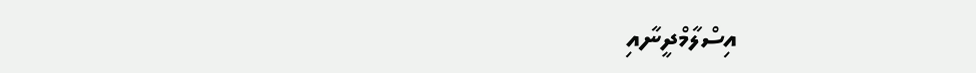އިސްލާމްދީނާއި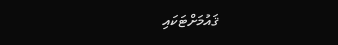ޤައުމަށްޓަކައި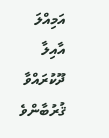އަމިއްލަ އާއިލާ ދޫކުރައްވާ ޤުރުބާންވެ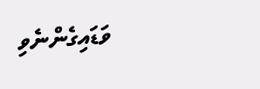ވަޑައިގެންނެވި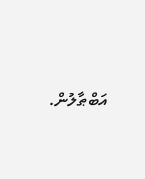އަބްޠާލުން.